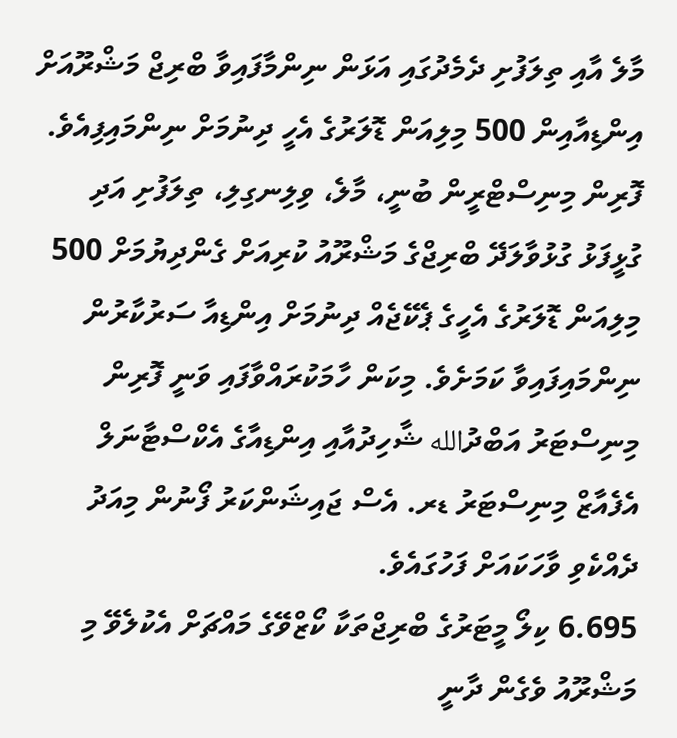މާލެ އާއި ތިލަފުށި ދެމެދުގައި އަޅަން ނިންމާފައިވާ ބްރިޖް މަޝްރޫއަށް އިންޑިއާއިން 500 މިލިއަން ޑޮލަރުގެ އެހީ ދިނުމަށް ނިންމައިފިއެވެ.
ފޮރިން މިނިސްޓްރީން ބުނީ، މާލެ، ވިލިނގިލި، ތިލަފުށި އަދި ގުޅީފަޅު ގުޅުވާލަދޭ ބްރިޖްގެ މަޝްރޫއު ކުރިއަށް ގެންދިޔުމަށް 500 މިލިއަން ޑޮލަރުގެ އެހީގެ ޕެކޭޖެއް ދިނުމަށް އިންޑިއާ ސަރުކާރުން ނިންމައިފައިވާ ކަމަށެވެ. މިކަން ހާމަކުރައްވާފައި ވަނީ ފޮރިން މިނިސްޓަރު އަބްދުالله ޝާހިދުއާއި އިންޑިއާގެ އެކްސްޓާނަލް އެފެއާޒް މިނިސްޓަރު ޑރ. އެސް ޖައިޝަންކަރު ފޯނުން މިއަދު ދެއްކެވި ވާހަކައަށް ފަހުގައެވެ.
6.695 ކިލޯ މީޓަރުގެ ބްރިޖްތަކާ ކޯޒްވޭގެ މައްޗަށް އެކުލެވޭ މި މަޝްރޫއު ވެގެން ދާނީ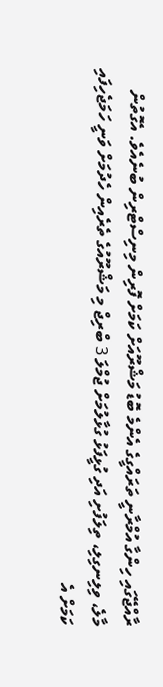ރާއްޖޭގައި ހިންގާ އުމްރާނީ ތަރައްގީގެ އެންމެ ބޮޑު މަޝްރޫއަށް ކަމަށް ފޮރިން މިނިސްޓްރިން ބުނެއެވެ. އެގޮތުން މާލެ، ވިލިނގިލި، ތިލަފުށި އަދި ގުޅީފަޅު ގުޅާލުމަށް ޖުމްލަ 3 ބްރިޖް މި މަޝްރޫއުގެ ތެރެއިން ހެދުމަށް ވަނީ ހަމަޖެހިފައި ކަމަށް އެ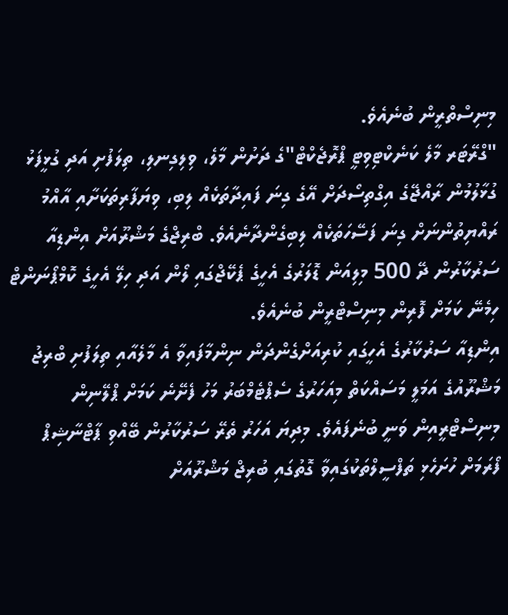މިނިސްތްރީން ބުނެއެވެ.
"ގްރޭޓަރ މާލެ ކަނެކްޓިވިޓީ ޕްރޮޖެކްޓް"ގެ ދަށުން މާލެ، ވިލިގިނލި، ތިލަފުށި އަދި ގުޅީފަޅު ގުޅާލުމުން ރާއްޖޭގެ އިގްތިސޯދަށް އޭގެ ގިނަ ފައިދާތަކެއް ލިބި، ވިޔަފާރިތަކަށާއި އާއްމު ރައްޔިތުންނަށް ގިނަ ފަސޭހަތަކެއް ލިބިގެންދާނެއެވެ. ބްރިޖްގެ މަޝްރޫއަށް އިންޑިއާ ސަރުކާރުން ދޭ 500 މިލިއަން ޑޮލަރުގެ އެހީގެ ޕެކޭޖްގައި ލޯން އަދި ހިލޭ އެހީގެ ކޮމްޕޯނަންޓް ހިމެނޭ ކަމަށް ފޮރިން މިނިސްޓްރީން ބުނެއެވެ.
އިންޑިއާ ސަރުކާރުގެ އެހީގައި ކުރިއަށްގެންދަން ނިންމާފައިވާ އެ މާލެއާއި ތިލަފުށި ބްރިޖު މަޝްރޫއުގެ އަމަލީ މަސައްކަތް މިއަހަރުގެ ސެޕްޓެމްބަރު މަހު ފެށޭނެ ކަމަށް ޕްލޭނިން މިނިސްޓްރީއިން ވަނީ ބުނެފައެވެ. މިދިޔަ އަހަރު ތެރޭ ސަރުކާރުން ބޭއްވި ޕާޓްނާޝިޕް ފޯރަމަށް ހުށަހެޅި ތަފްސީލްތަކުގައިވާ ގޮތުގައި ބުރިޖް މަޝްރޫއަށް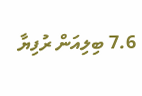7.6 ބިލިއަން ރުފިޔާ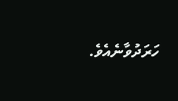ހަރަދުވާނެއެވެ.